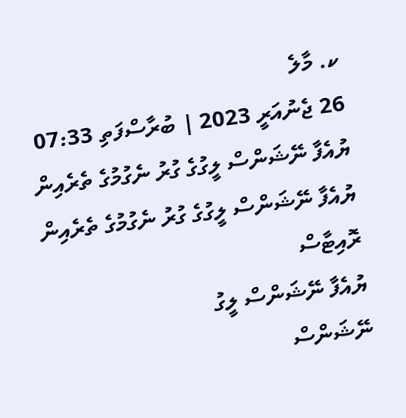ކ. މާލެ
26 ޖެނުއަރީ 2023 | ބުރާސްފަތި 07:33
ޔުއެފާ ނޭޝަންސް ލީގުގެ ގުރު ނެގުމުގެ ތެރެއިން
ޔުއެފާ ނޭޝަންސް ލީގުގެ ގުރު ނެގުމުގެ ތެރެއިން
ރޮއިޓާސް
ޔުއެފާ ނޭޝަންސް ލީގު
ނޭޝަންސް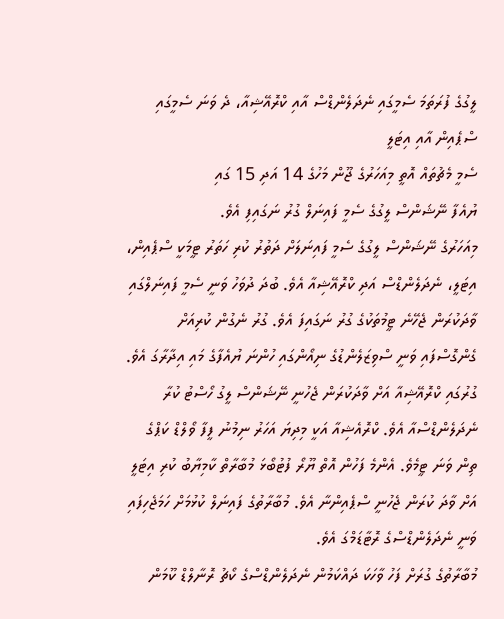ލީގުގެ ފުރަތަމަ ސެމީގައި ނެދަލެންޑްސް އާއި ކްރޮއޭޝިއާ، ދެ ވަނަ ސެމީގައި ސްޕެއިން އާއި އިޓަލީ
ސެމީ މެޗުތައް އޮތީ މިއަހަރުގެ ޖޫން މަހުގެ 14 އަދި 15 ގައި
ޔުއެފާ ނޭޝަންސް ލީގުގެ ސެމީ ފައިނަލް ގުރު ނަގައިފި އެވެ.
މިއަހަރުގެ ނޭޝަންސް ލީގުގެ ސެމީ ފައިނަލަށް ދަތުރު ކުރި ހަތަރު ޓީމަކީ ސްޕެއިން، އިޓަލީ، ނެދަލެންޑްސް އަދި ކްރޮއޭޝިއާ އެވެ. ބުދަ ދުވަހު ވަނީ ސެމީ ފައިނަލްގައި ވާދަކުރަން ޖެހޭނެ ޓީމުތަކުގެ ގުރު ނަގައިފަ އެވެ. ގުރު ނެގުން ކުރިއަށް ގެންގޮސްފައި ވަނީ ސްވިޒަލެންޑުގެ ނިއޯންގައި ހުންނަ ޔުއެފާގެ މައި އިދާރާގަ އެވެ. ގުރުގައި ކްރޮއޭޝިއާ އަށް ވާދަކުރަން ޖެހުނީ ނޭޝަންސް ލީގު ހޯސްޓު ކުރާ ނެދަލެންޑްސްއާ އެވެ. ކްރޮއެޝިއާ އަކީ މިދިޔަ އަހަރު ނިމުނު ފީފާ ވޯލްޑް ކަޕްގެ ތިން ވަނަ ޓީމެވެ. އެންމެ ފަހުން އޮތް ޔޫރޯ ފުޓުބޯޅަ މުބާރާތް ކާމިޔާބު ކުރި އިޓަލީ އަށް ވާދަ ކުރަން ޖެހުނީ ސްޕެއިންނާ އެވެ. މުބާރާތުގެ ފައިނަލް ކުޅުމަށް ހަމަޖެހިފައި ވަނީ ނެދަލެންޑްސްގެ ރޮޓާޑަމްގަ އެވެ.
މުބާރާތުގެ ގުރަށް ފަހު ވާހަކަ ދައްކަމުން ނެދަލެންޑްސްގެ ކޯޗު ރޮނާލްޑް ކޫމަން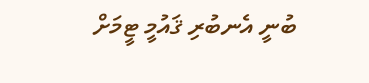ބުނީ އެނބުރި ޤައުމީ ޓީމަށް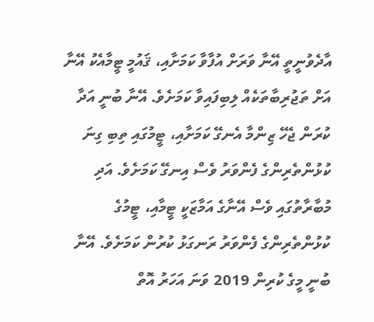އާދެވުނީތީ އޭނާ ވަރަށް އުފާވާ ކަމަށާއި، ޤައުމީ ޓީމާއެކު އޭނާ އަށް ތަޖުރިބާތަކެއް ލިބިފައިވާ ކަމަށެވެ. އޭނާ ބުނީ އަދާ ކުރަން ޖެހޭ ޒިންމާ އެނގޭ ކަމަށާއި، ޓީމުގައި ތިބި ގިނަ ކުޅުންތެރިންގެ ފެންވަރު ވެސް އިނގޭ ކަމަށެވެ. އަދި މުބާރާތުގައި ވެސް އޭނާގެ އަމާޒަކީ ޓީމާއި، ޓީމުގެ ކުޅުންތެރިންގެ ފެންވަރު ރަނގަޅު ކުރުން ކަމަށެވެ. އޭނާ ބުނީ މީގެ ކުރިން 2019 ވަނަ އަހަރު އޮތް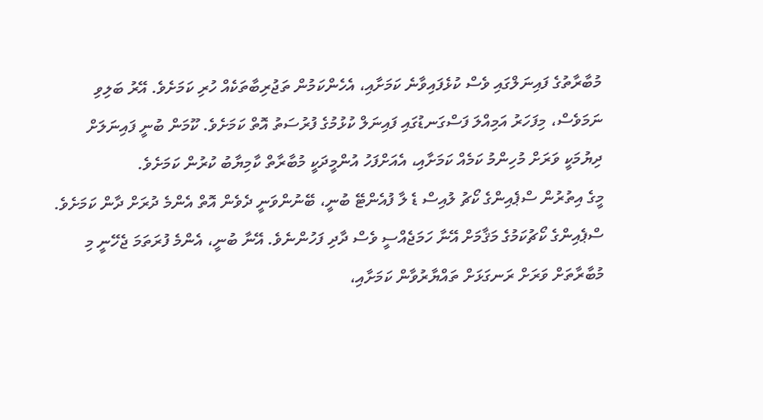މުބާރާތުގެ ފައިނަލްގައި ވެސް ކުޅެފައިވާނެ ކަމަށާއި، އެހެންކަމުން ތަޖުރިބާތަކެއް ހުރި ކަމަށެވެ. އޭރު ބަލިވި ނަމަވެސް، މިފަހަރު އަމިއްލަ ފަސްގަނޑުގައި ފައިނަލް ކުޅުމުގެ ފުރުސަތު އޮތް ކަމަށެވެ. ކޫމަން ބުނީ ފައިނަލަށް ދިޔުމަކީ ވަރަށް މުހިންމު ކަމެއް ކަމަށާއި، އެއަށްފަހު އުންމީދަކީ މުބާރާތް ކާމިޔާބު ކުރުން ކަމަށެވެ.
މީގެ އިތުރުން ސްޕެއިންގެ ކޯޗު ލުއިސް ޑެ ލާ ފުއެންޓޭ ބުނީ، ބޭނުންވަނީ ދެވެން އޮތް އެންމެ ދުރަށް ދާން ކަމަށެވެ. ސްޕެއިންގެ ކޯޗުކަމުގެ މަޤާމަށް އޭނާ ހަމަޖެއްސީ ވެސް ދާދި ފަހުންނެވެ. އޭނާ ބުނީ، އެންމެ ފުރަތަމަ ޖެހޭނީ މި މުބާރާތަށް ވަރަށް ރަނގަޅަށް ތައްޔާރުވާން ކަމަށާއި،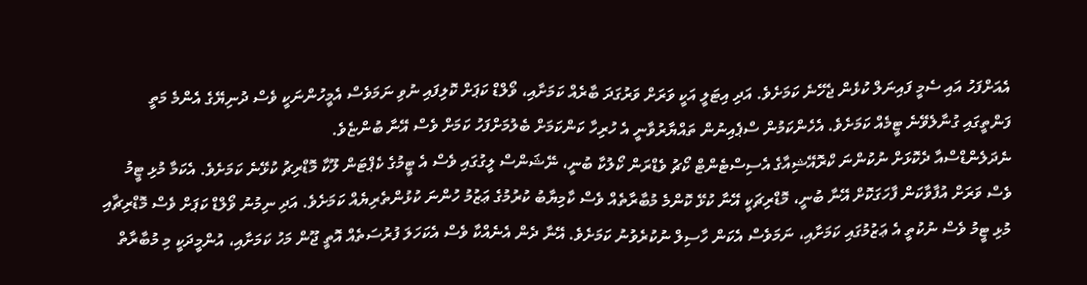އެއަށްފަހު އައި ސެމީ ފައިނަލް ކުޅެން ޖެހޭނެ ކަމަށެވެ. އަދި އިޓަލީ އަކީ ވަރަށް ވަރުގަދަ ބާރެއް ކަމަށާއި، ވޯލްޑް ކަޕަށް ކޮލިފައި ނުވި ނަމަވެސް އެމީހުންނަކީ ވެސް ދުނިޔޭގެ އެންމެ މަތީ ފަންތީގައި ގުނާލެވޭނެ ޓީމެއް ކަމަށެވެ. އެހެންކަމުން ސްޕެއިނުން ތައްޔާރުވާނީ އެ ހުރިހާ ކަންކަމަށް ބެލުމަށްފަހު ކަމަށް ވެސް އޭނާ ބުންޏެވެ.
ނެދަލެންޑްސްއާ ދެކޮޅަށް ނުކުންނަ ކްރޮއޭޝިއާގެ އެސިސްޓެންޓް ކޯޗު ވެޑްރަން ކޯލުކާ ބުނީ، ނޭޝަންސް ލީގުގައި ވެސް އެ ޓީމުގެ ކެޕްޓަން ލޫކާ މޮޑްރިޗު ކުޅޭނެ ކަމަށެވެ. އެކަމާ މުޅި ޓީމު ވެސް ވަރަށް އުފާވާކަން ފާހަގަކޮށް އޭނާ ބުނީ، މޮޑްރިޗަކީ އޭނާ ކުޅޭ ކޮންމެ މުބާރާތެއް ވެސް ކާމިޔާބު ކުރުމުގެ ޢަޒުމު ހުންނަ ކުޅުންތެރިޔެއް ކަމަށެވެ. އަދި ނިމުނު ވޯލްޑް ކަޕަށް ވެސް މޮޑްރިޗާއި މުޅި ޓީމު ވެސް ނުކުތީ އެ ޢަޒުމުގައި ކަމަށާއި، ނަމަވެސް އެކަން ހާސިލް ނުކުރެވުނު ކަމަށެވެ. އޭނާ ދެން އެނެއްކާ ވެސް އެކަހަލަ ފުރުސަތެއް އޮތީ ޖޫން މަހު ކަމަށާއި، އުންމީދަކީ މި މުބާރާތް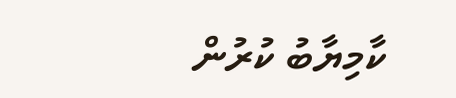ކާމިޔާބު ކުރުން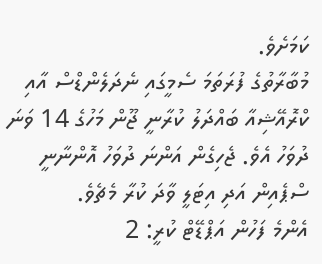ކަމަށެވެ.
މުބާރާތުގެ ފުރަތަމަ ސެމީގައި ނެދަލެންޑްސް އާއި ކްރޮއޭޝިއާ ބައްދަލު ކުރާނީ ޖޫން މަހުގެ 14 ވަނަ ދުވަހު އެވެ. ޖެހިގެން އަންނަ ދުވަހު އޮންނާނީ ސްޕެއިން އަދި އިޓަލީ ވާދަ ކުރާ މެޗެވެ.
އެންމެ ފަހުން އަޕްޑޭޓް ކުރީ: 2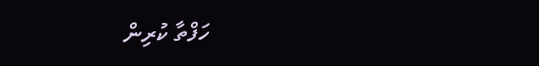ހަފްތާ ކުރިން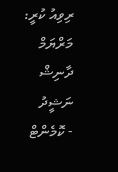ރިވިއު ކުރީ: މަރްޔަމް ދާނިޝް ނަޝީދު
- ކޮމެންޓް